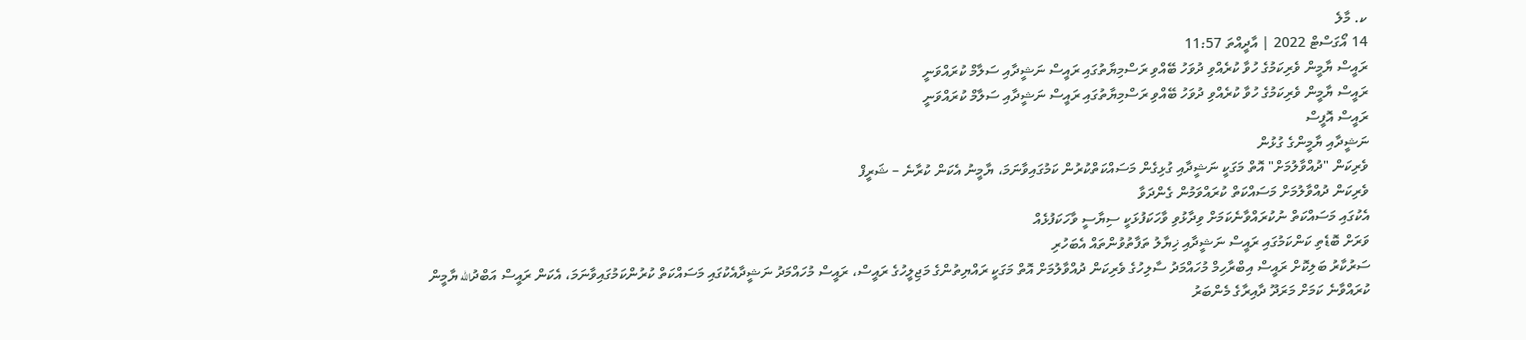ކ. މާލެ
14 އޯގަސްޓް 2022 | އާދީއްތަ 11:57
ރައީސް ޔާމީން ވެރިކަމުގެ ހުވާ ކުރެއްވި ދުވަހު ބޭއްވި ރަސްމިޔާތުގައި ރައީސް ނަޝީދާއި ސަލާމް ކުރައްވަނީ
ރައީސް ޔާމީން ވެރިކަމުގެ ހުވާ ކުރެއްވި ދުވަހު ބޭއްވި ރަސްމިޔާތުގައި ރައީސް ނަޝީދާއި ސަލާމް ކުރައްވަނީ
ރައީސް އޮފީސް
ނަޝީދާއި ޔާމީންގެ ގުޅުން
ވެރިކަން "ދުއްވާލުމަށް" އޮތް މަގަކީ ނަޝީދާއި ގުޅިގެން މަސައްކަތްކުރުން ކަމުގައިވާނަމަ، ޔާމީނު އެކަން ކުރާނެ – ޝަރީފް
ވެރިކަން ދުއްވާލުމަށް މަސައްކަތް ކުރައްވަމުން ގެންދަވާ
އެކުގައި މަސައްކަތް ނުކުރައްވާނެކަމަށް ވިދާޅުވި ވާހަކަފުޅަކީ ސިޔާސީ ވާހަކަފުޅެއް
ވަރަށް ބޮޑެތި ކަންކަމުގައި ރައީސް ނަޝީދާއި ޚިޔާލު ތަފާތުވުންތައް އެބަހުރި
ސަރުކާރު ބަލިކޮށް ރައީސް އިބްރާހިމް މުހައްމަދު ސާލިހުގެ ވެރިކަން ދުއްވާލުމަށް އޮތް މަގަކީ ރައްޔިތުންގެ މަޖިލީހުގެ ރައީސް، ރައީސް މުހައްމަދު ނަޝީދާއެކުގައި މަސައްކަތް ކުރުންކަމުގައިވާނަމަ، އެކަން ރައީސް އަބްދުالله ޔާމީން ކުރައްވާނެ ކަމަށް މަރަދޫ ދާއިރާގެ މެންބަރު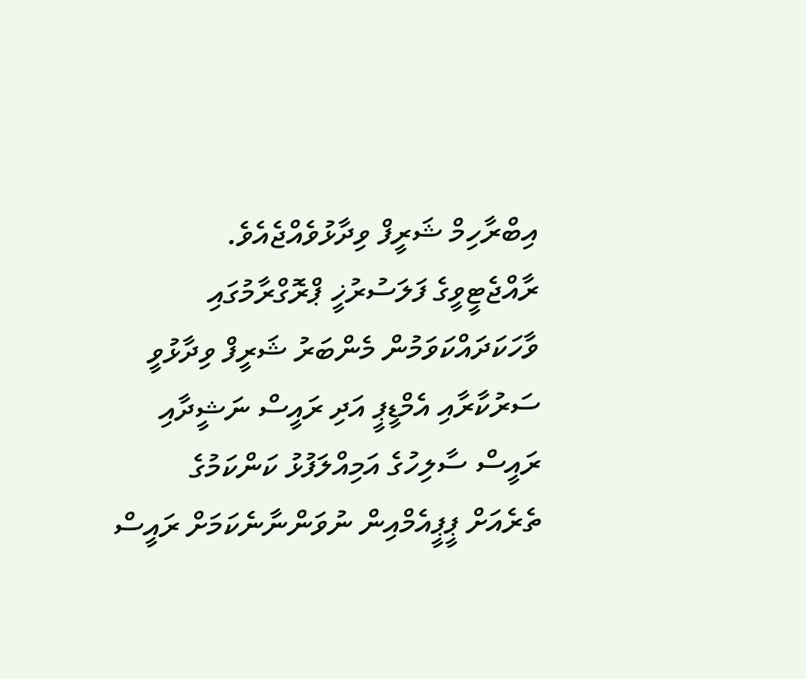އިބްރާހިމް ޝަރީފް ވިދާޅުވެއްޖެއެވެ.
ރާއްޖެޓީވީގެ ފަލަސުރުޚީ ޕްރޮގްރާމުގައި ވާހަކަދައްކަވަމުން މެންބަރު ޝަރީފް ވިދާޅުވީ ސަރުކާރާއި އެމްޑީޕީ އަދި ރައީސް ނަޝީދާއި ރައީސް ސާލިހުގެ އަމިއްލަފުޅު ކަންކަމުގެ ތެރެއަށް ޕީޕީއެމްއިން ނުވަންނާނެކަމަށް ރައީސް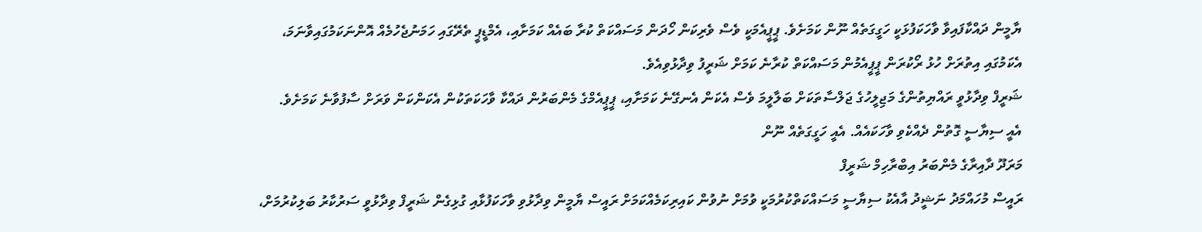ޔާމީން ދައްކާފައިވާ ވާހަކަފުޅަކީ ހަގީގަތެއް ނޫން ކަމަށެވެ. ޕީޕީއެމަކީ ވެސް ވެރިކަން ހޯދަން މަސައްކަތް ކުރާ ބައެއް ކަމަށާއި، އެމްޑީޕީ ތެރޭގައި ހަމަނުޖެހުމެއް އޮންނަކަމުގައިވާނަމަ، އެކަމުގައި އިތުރަށް ހުޅު ރޯކުރަން ޕީޕީއެމުން މަސައްކަތް ކުރާނެ ކަމަށް ޝަރީފު ވިދާޅުވިއެވެ.
ޝަރީފް ވިދާޅުވީ ރައްޔިތުންގެ މަޖިލީހުގެ ޖަލްސާތަކަށް ބަލާލީމަ ވެސް އެކަން އެނގޭނެ ކަމަށާއި، ޕީޕީއެމްގެ މެންބަރުން ދައްކާ ވާހަކަތަކުން އެކަންކަން ވަރަށް ސާފުވާނެ ކަމަށެވެ.
އެއީ ސިޔާސީ ގޮތުން ދެއްކެވި ވާހަކައެއް. އެއީ ހަގީގަތެއް ނޫން
މަރަދޫ ދާއިރާގެ މެންބަރު އިބްރާހިމް ޝަރީފް
ރައީސް މުހައްމަދު ނަޝީދު އާއެކު ސިޔާސީ މަސައްކަތްކުރުމަކީ ވުމަށް ނުވުން ކައިރިކަމެއްކަމަށް ރައީސް ޔާމީން ވިދާޅުވި ވާހަކަފުޅާއި ގުޅިގެން ޝަރީފް ވިދާޅުވީ ސަރުކާރު ބަލިކުރުމަށް،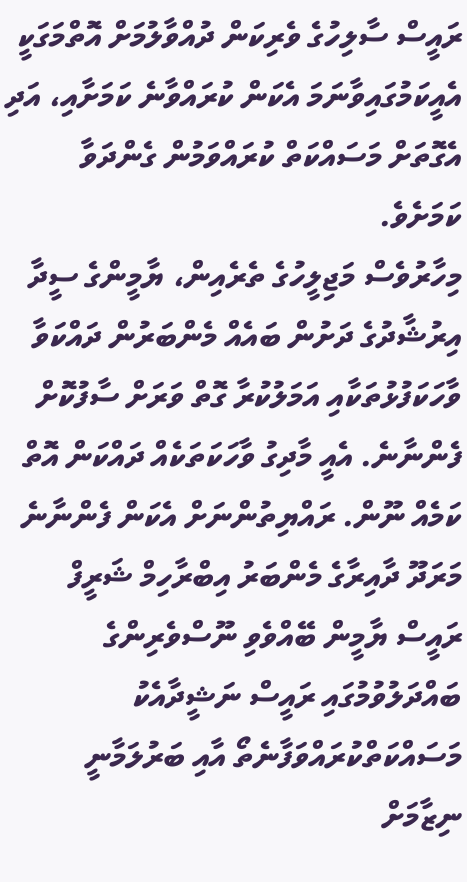ރައީސް ސާލިހުގެ ވެރިކަން ދުއްވާލުމަށް އޮތްމަގަކީ އެއީކަމުގައިވާނަމަ އެކަން ކުރައްވާނެ ކަމަށާއި، އަދި އެގޮތަށް މަސައްކަތް ކުރައްވަމުން ގެންދަވާ ކަމަށެވެ.
މިހާރުވެސް މަޖިލީހުގެ ތެރެއިން، ޔާމީންގެ ސީދާ އިރުޝާދުގެ ދަށުން ބައެއް މެންބަރުން ދައްކަވާ ވާހަކަފުޅުތަކާއި އަމަލުކުރާ ގޮތް ވަރަށް ސާފުކޮށް ފެންނާނެ. އެއީ މާދިގު ވާހަކަތަކެއް ދައްކަން އޮތް ކަމެއް ނޫން. ރައްޔިތުންނަށް އެކަން ފެންނާނެ
މަރަދޫ ދާއިރާގެ މެންބަރު އިބްރާހިމް ޝަރީފް
ރައީސް ޔާމީން ބޭއްވެވި ނޫސްވެރިންގެ ބައްދަލުވުމުގައި ރައީސް ނަޝީދާއެކު މަސައްކަތްކުރައްވަފާނެތޯ އާއި ބަރުލަމާނީ ނިޒާމަށް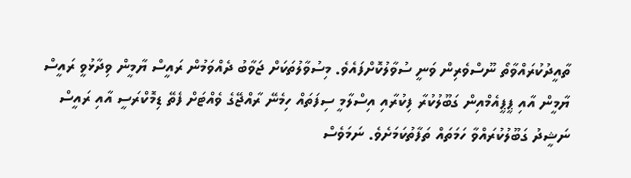ތާއީދުކުރައްވާތޯ ނޫސްވެރިން ވަނީ ސުވާލުކޮށްފައެވެ. މިސުވާލުތަކަށް ޖަވާބު ދެއްވަމުން ރައީސް ޔާމީން ވިދާޅުވީ ރައީސް ޔާމީން އާއި ޕީޕީއެމްއިން ގަބޫލުކުރާ ފިކުރާއި އިސްލާމީ ސިފަތައް ހިމެނޭ ރާއްޖޭގެ ވެއްޓަށް ފެތޭ ޑިމޮކްރަސީ އާއި ރައީސް ނަޝީދު ގަބޫލުކުރައްވާ ހަމަތައް ތަފާތުކަމަށެވެ. ނަމަވެސް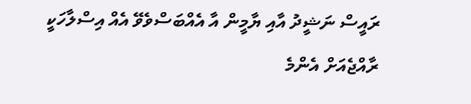ރައީސް ނަޝީދު އާއި ޔާމީން އާ އެއްބަސްވެވޭ އެއް އިސްލާހަކީ ރާއްޖެއަށް އެންމެ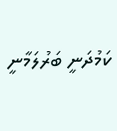ކަމުދަނީ ބަރުލަމާނީ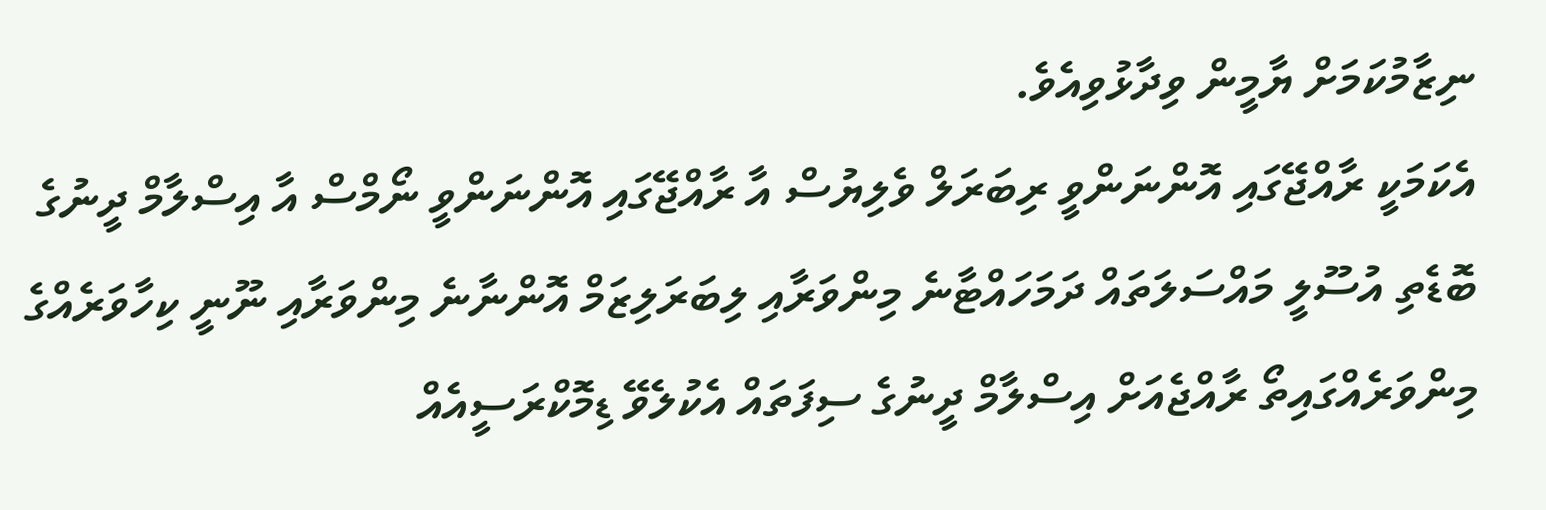ނިޒާމުކަމަށް ޔާމީން ވިދާޅުވިއެވެ.
އެކަމަކީ ރާއްޖޭގައި އޮންނަންވީ ރިބަރަލް ވެލިޔުސް އާ ރާއްޖޭގައި އޮންނަންވީ ނޯމްސް އާ އިސްލާމް ދީނުގެ ބޮޑެތި އުސޫލީ މައްސަލަތައް ދަމަހައްޓާނެ މިންވަރާއި ލިބަރަލިޒަމް އޮންނާނެ މިންވަރާއި ނޫނީ ކިހާވަރެއްގެ މިންވަރެއްގައިތޯ ރާއްޖެއަށް އިސްލާމް ދީނުގެ ސިފަތައް އެކުލެވޭ ޑިމޮކްރަސީއެއް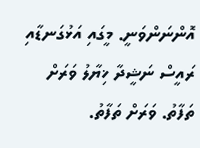އޮންނަންވަނީ. މީގައި އަޅުގަނޑާއި ރައީސް ނަޝީދާ ޚިޔާލު ވަރަށް ތަފާތު. ވަރަށް ތަފާތު.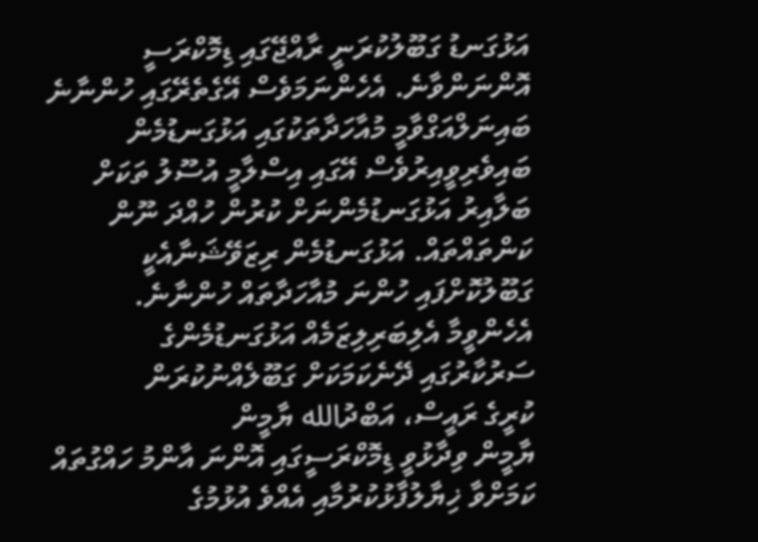އަޅުގަނޑު ގަބޫލުކުރަނީ ރާއްޖޭގައި ޑިމޮކްރަސީ އޮންނަންވާނެ. އެހެންނަމަވެސް އޭގެތެރޭގައި ހުންނާނެ ބައިނަލްއަގްވާމީ މުއާހަދާތަކުގައި އަޅުގަނޑުމެން ބައިވެރިވީއިރުވެސް އޭގައި އިސްލާމީ އުސޫލު ތަކަށް ބަލާއިރު އަޅުގަނޑުމެންނަށް ކުރުން ހުއްދަ ނޫން ކަންތައްތައް. އަޅުގަނޑުމެން ރިޒަވޭޝަނާއެކީ ގަބޫލުކޮށްފައި ހުންނަ މުއާހަދާތައް ހުންނާނެ. އެހެންވީމާ އެލިބަރިލިޒަމެއް އަޅުގަނޑުމެންގެ ސަރުކާރުގައި ދޭނެކަމަކަށް ގަބޫލެއްނުކުރަން
ކުރީގެ ރައީސް، އަބްދުالله ޔާމީން
ޔާމީން ވިދާޅުވީ ޑިމޮކްރަސީގައި އޮންނަ އާންމު ހައްގުތައް ކަމަށްވާ ޚިޔާލުފާޅުކުރުމާއި އެއްވެ އުޅުމުގެ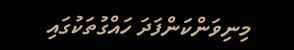މިނިވަންކަންފަދަ ހައްގުތަކުގައި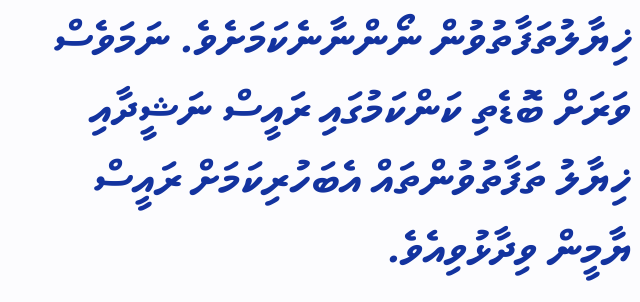ޚިޔާލުތަފާތުވުން ނޯންނާނެކަމަށެވެ. ނަމަވެސް ވަރަށް ބޮޑެތި ކަންކަމުގައި ރައީސް ނަޝީދާއި ޚިޔާލު ތަފާތުވުންތައް އެބަހުރިކަމަށް ރައީސް ޔާމީން ވިދާޅުވިއެވެ.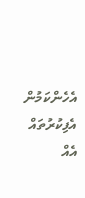އެހެންކަމުން އެފިކުރުތައް އެއް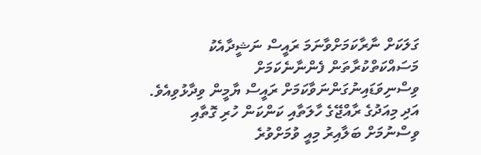ގަލަކަށް ނާރާކަމަށްވާނަމަ ރައީސް ނަޝީދާއެކު މަސައްކަތްކުރާތަން ފެންނާނެކަމަށް ވިސްނިވަޑައިނުގަންނަވާކަމަށް ރައީސް ޔާމީން ވިދާޅުވިއެވެ. އަދި މިއަދުގެ ރާއްޖޭގެ ހާލަތާއި ކަންކަން ހުރި ގޮތާއި ވިސްނުމަށް ބަލާއިރު މިއީ ވުމަށްވުރެ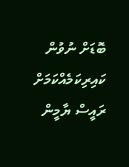ބޮޑަށް ނުވުން ކައިރިކަމެއްކަމަށް ރައީސް ޔާމީން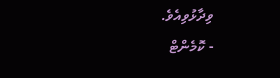ވިދާޅުވިއެވެ.
- ކޮމެންޓް